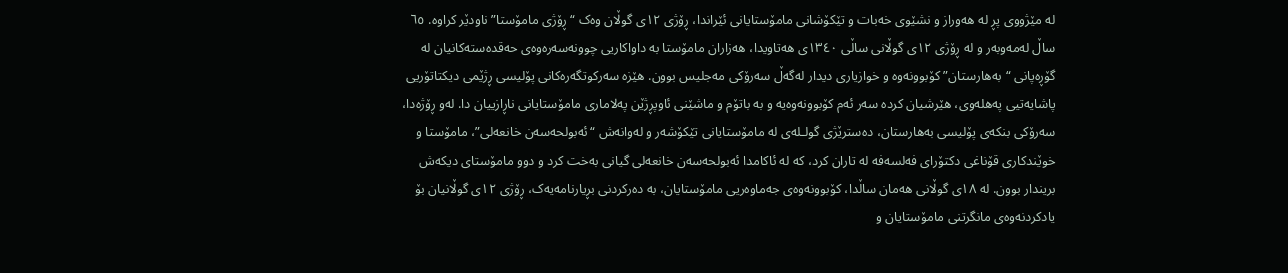لە مێژووی پڕ لە هەوراز و نشێوی خەبات و تێکۆشانی مامۆستایانی ئێراندا، ڕۆژی ١٢ی گوڵان وەک “ڕۆژی مامۆستا” ناودێر کراوە. ٦٥ ساڵ لەمەوبەر و لە ڕۆژی ١٢ی گوڵانی ساڵی ١٣٤٠ی هەتاویدا، هەزاران مامۆستا بە داواکاریی چوونەسەرەوەی حەقدەستەکانیان لە گۆڕەپانی “بەهارستان” کۆبوونەوە و خوازیاری دیدار لەگەڵ سەرۆکی مەجلیس بوون. هێزە سەرکوتگەرەکانی پۆلیسی ڕژێمی دیکتاتۆریی پاشایەتیی پەهلەوی، هێرشیان کردە سەر ئەم کۆبوونەوەیە و بە باتۆم و ماشێنی ئاوپڕژێن پەلاماری مامۆستایانی ناڕازییان دا. لەو ڕۆژەدا، سەرۆکی بنکەی پۆلیسی بەهارستان، دەسترێژی گولـلەی لە مامۆستایانی تێکۆشەر و لەوانەش “ئەبولحەسەن خانعەلی”، مامۆستا و خوێندکاری قۆناغی دکتۆرای فەلسەفە لە تاران کرد، کە لە ئاکامدا ئەبولحەسەن خانعەلی گیانی بەخت کرد و دوو مامۆستای دیکەش بریندار بوون. لە ١٨ی گوڵانی هەمان ساڵدا، کۆبوونەوەی جەماوەریی مامۆستایان، بە دەرکردنی بڕیارنامەیەک، ڕۆژی ١٢ی گوڵانیان بۆ یادکردنەوەی مانگرتنی مامۆستایان و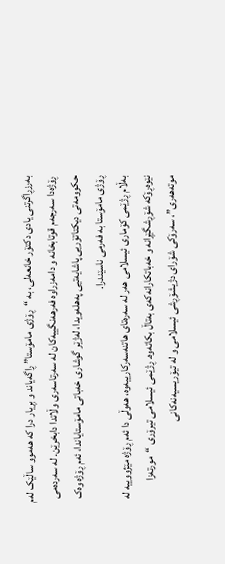بەرزڕاگرتنی یادی دکتۆر خانعەلی، بە “ڕۆژی مامۆستا” ڕاگەیاند و بڕیار درا کە هەموو ساڵێک لەم ڕۆژەدا سەرجەم قوتابخانە و دامەزراوە فەرهەنگییەکان لە سەرتاسەری وڵاتدا دابخرێن. لە سەردەمی حکوومەتی دیکتاتۆریی پاشایەتیی پەهلەویدا، لەژێر گوشاری خەباتی مامۆستایاندا، ئەم ڕۆژە وەک ڕۆژی مامۆستا بە فەرمی ناسێندرا.
بەڵام ڕژێمی کۆماری ئیسلامی هەر لە سەرەتای هاتنەسەرکارییەوە، هەوڵی دا ئەم ڕۆژە مێژووییە لە نێوەڕۆکە شۆڕشگێڕانە و خەباتکارانەکەی بەتاڵ بکاتەوە. ڕژێمی ئیسلامی تیرۆری “مورتەزا موتەهەری”، سەرۆکی شۆرای دژیشۆڕشی ئیسلامی و لە تیۆریسیەنەکانی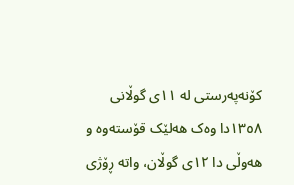کۆنەپەرستی لە ١١ی گوڵانی ١٣٥٨دا وەک هەلێک قۆستەوە و هەوڵی دا ١٢ی گوڵان، واتە ڕۆژی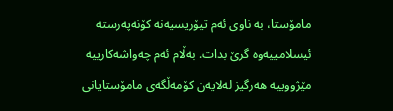مامۆستا، بە ناوی ئەم تیۆریسیەنە کۆنەپەرستە ئیسلامییەوە گرێ بدات. بەڵام ئەم چەواشەکارییە مێژووییە هەرگیز لەلایەن کۆمەڵگەی مامۆستایانی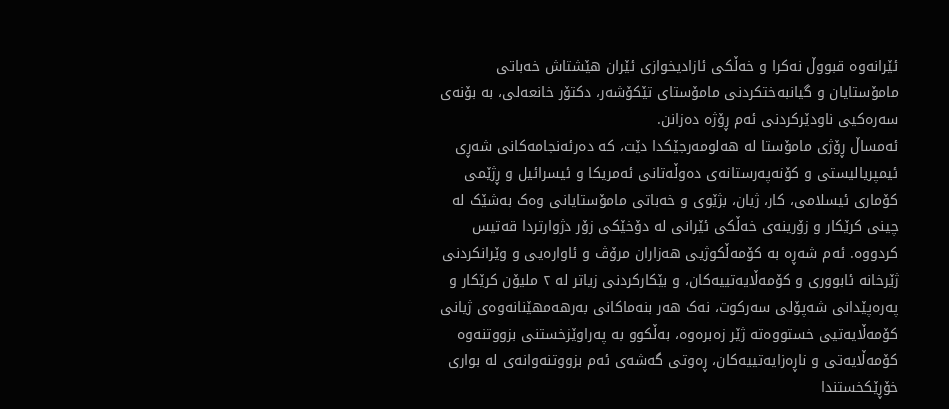ئێرانەوە قبووڵ نەکرا و خەڵکی ئازادیخوازی ئێران هێشتاش خەباتی مامۆستایان و گیانبەختکردنی مامۆستای تێکۆشەر، دکتۆر خانعەلی، بە بۆنەی سەرەکیی ناودێرکردنی ئەم ڕۆژە دەزانن.
ئەمساڵ ڕۆژی مامۆستا لە هەلومەرجێکدا دێت، کە دەرئەنجامەکانی شەڕی ئیمپریالیستی و کۆنەپەرستانەی دەوڵەتانی ئەمریکا و ئیسرائیل و ڕژێمی کۆماری ئیسلامی، کار، ژیان، بژێوی و خەباتی مامۆستایانی وەک بەشێک لە چینی کرێکار و زۆرینەی خەڵکی ئێرانی لە دۆخێکی زۆر دژوارتردا قەتیس کردووە. ئەم شەڕە بە کۆمەڵکوژیی هەزاران مرۆڤ و ئاوارەیی و وێرانکردنی ژێرخانە ئابووری و کۆمەڵایەتییەکان، و بێکارکردنی زیاتر لە ٢ ملیۆن کرێکار و پەرەپێدانی شەپۆلی سەرکوت، نەک هەر بنەماکانی بەرهەمهێنانەوەی ژیانی کۆمەڵایەتیی خستووەتە ژێر زەبرەوە، بەڵکوو بە پەراوێزخستنی بزووتنەوە کۆمەڵایەتی و ناڕەزایەتییەکان، ڕەوتی گەشەی ئەم بزووتنەوانەی لە بواری خۆڕێکخستندا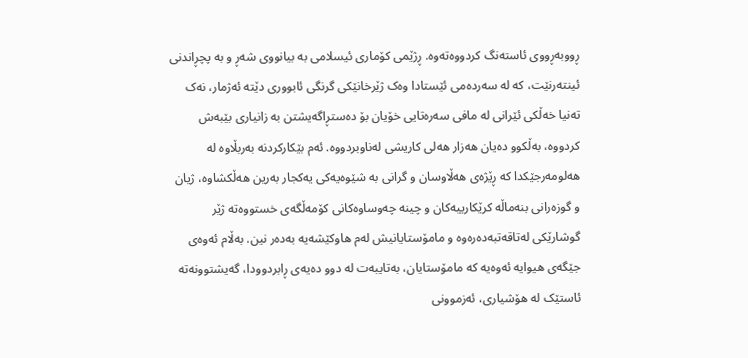ڕووبەڕووی ئاستەنگ کردووەتەوە. ڕژێمی کۆماری ئیسلامی بە بیانووی شەڕ و بە پچڕاندنی ئینتەرنێت، کە لە سەردەمی ئێستادا وەک ژێرخانێکی گرنگی ئابووری دێتە ئەژمار، نەک تەنیا خەڵکی ئێرانی لە مافی سەرەتایی خۆیان بۆ دەستڕاگەیشتن بە زانیاری بێبەش کردووە، بەڵکوو دەیان هەزار هەلی کاریشی لەناوبردووە. ئەم بێکارکردنە بەربڵاوە لە هەلومەرجێکدا کە ڕێژەی هەڵاوسان و گرانی بە شێوەیەکی یەکجار بەرین هەڵکشاوە، ژیان و گوزەرانی بنەماڵە کرێکارییەکان و چینە چەوساوەکانی کۆمەڵگەی خستووەتە ژێر گوشارێکی لەتاقەتبەدەرەوە و مامۆستایانیش لەم هاوکێشەیە بەدەر نین. بەڵام ئەوەی جێگەی هیوایە ئەوەیە کە مامۆستایان، بەتایبەت لە دوو دەیەی ڕابردوودا، گەیشتوونەتە ئاستێک لە هۆشیاری، ئەزموونی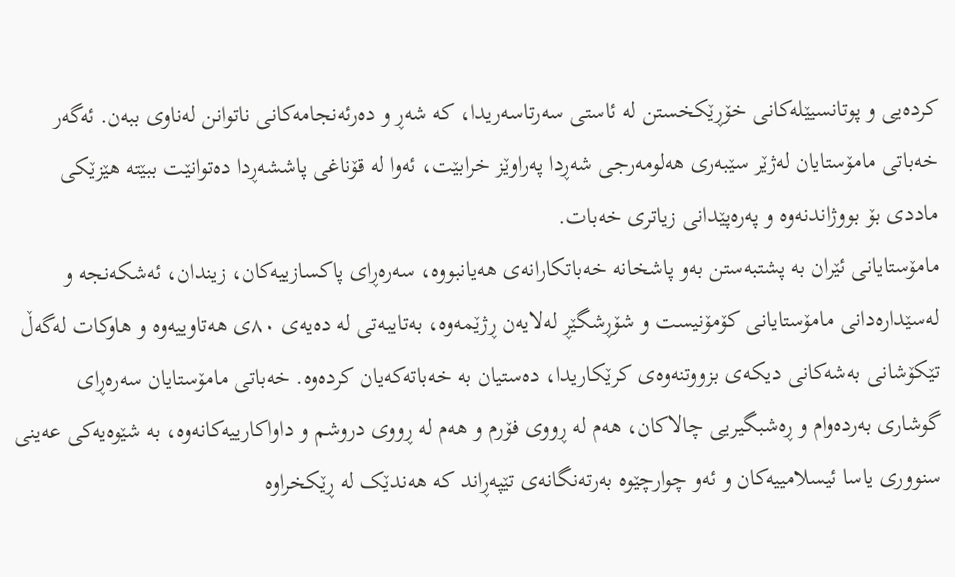کردەیی و پوتانسیێلەکانی خۆڕێکخستن لە ئاستی سەرتاسەریدا، کە شەڕ و دەرئەنجامەکانی ناتوانن لەناوی ببەن. ئەگەر خەباتی مامۆستایان لەژێر سێبەری هەلومەرجی شەڕدا پەراوێز خرابێت، ئەوا لە قۆناغی پاششەڕدا دەتوانێت ببێتە هێزێکی ماددی بۆ بووژاندنەوە و پەرەپێدانی زیاتری خەبات.
مامۆستایانی ئێران بە پشتبەستن بەو پاشخانە خەباتکارانەی هەیانبووە، سەرەڕای پاکسازییەکان، زیندان، ئەشکەنجە و لەسێدارەدانی مامۆستایانی کۆمۆنیست و شۆڕشگێڕ لەلایەن ڕژێمەوە، بەتایبەتی لە دەیەی ٨٠ی هەتاوییەوە و هاوکات لەگەڵ تێکۆشانی بەشەکانی دیکەی بزووتنەوەی کرێکاریدا، دەستیان بە خەباتەکەیان کردەوە. خەباتی مامۆستایان سەرەڕای گوشاری بەردەوام و ڕەشبگیریی چالاکان، هەم لە ڕووی فۆرم و هەم لە ڕووی دروشم و داواکارییەکانەوە، بە شێوەیەکی عەینی سنووری یاسا ئیسلامییەکان و ئەو چوارچێوە بەرتەنگانەی تێپەڕاند کە هەندێک لە ڕێکخراوە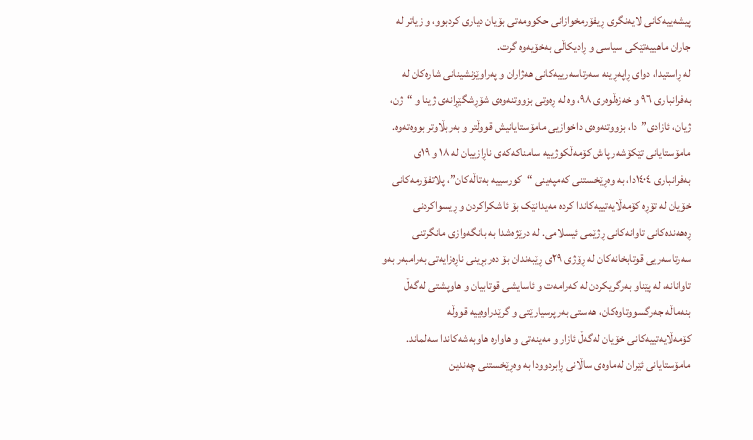پیشەییەکانی لایەنگری ڕیفۆرمخوازانی حکوومەتی بۆیان دیاری کردبوو، و زیاتر لە جاران ماهییەتێکی سیاسی و ڕادیکاڵی بەخۆیەوە گرت.
لە ڕاستیدا، دوای ڕاپەڕینە سەرتاسەرییەکانی هەژاران و پەراوێزنشینانی شارەکان لە بەفرانباری ٩٦ و خەزەڵوەری ٩٨، وە لە ڕەوتی بزووتنەوەی شۆڕشگێڕانەی ژینا و “ژن، ژیان، ئازادی”دا، بزووتنەوەی داخوازیی مامۆستایانیش قووڵتر و بەربڵاوتر بووەتەوە. مامۆستایانی تێکۆشەر پاش کۆمەڵکوژییە سامناکەکەی ناڕازییان لە ١٨ و ١٩ی بەفرانباری ١٤٠٤دا، بە وەڕێخستنی کەمپەینی “کورسییە بەتاڵەکان”، پلاتفۆرمەکانی خۆیان لە تۆڕە کۆمەڵایەتییەکاندا کردە مەیدانێک بۆ ئاشکراکردن و ڕیسواکردنی ڕەهەندەکانی تاوانەکانی ڕژێمی ئیسلامی. لە درێژەشدا بە بانگەوازی مانگرتنی سەرتاسەریی قوتابخانەکان لە ڕۆژی ٢٩ی ڕێبەندان بۆ دەربڕینی ناڕەزایەتی بەرامبەر بەو تاوانانە، لە پێناو بەرگریکردن لە کەرامەت و ئاسایشی قوتابیان و هاوپشتی لەگەڵ بنەماڵە جەرگسووتاوەکان، هەستی بەرپرسیارێتی و گرێدراوەییە قووڵە کۆمەڵایەتییەکانی خۆیان لەگەڵ ئازار و مەینەتی و هاوارە هاوبەشەکاندا سەلماند.
مامۆستایانی ئێران لەماوەی ساڵانی ڕابردوودا بە وەڕێخستنی چەندین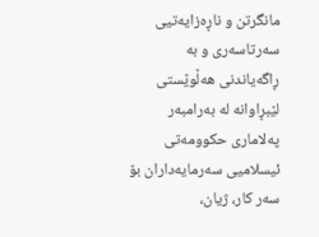مانگرتن و ناڕەزایەتیی سەرتاسەری و بە ڕاگەیاندنی هەڵوێستی لێبڕاوانە لە بەرامبەر پەلاماری حکوومەتی ئیسلامیی سەرمایەداران بۆ سەر کار، ژیان،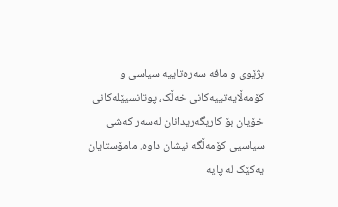بژێوی و مافە سەرەتاییە سیاسی و کۆمەڵایەتییەکانی خەڵک، پوتانسیێلەکانی خۆیان بۆ کاریگەریدانان لەسەر کەشی سیاسیی کۆمەڵگە نیشان داوە. مامۆستایان یەکێک لە پایە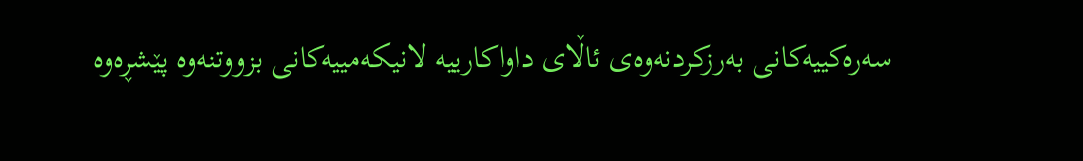سەرەکییەکانی بەرزکردنەوەی ئاڵای داواکارییە لانیکەمییەکانی بزووتنەوە پێشڕەوە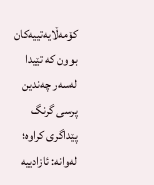کۆمەڵایەتییەکان بوون کە تێیدا لەسەر چەندین پرسی گرنگ پێداگری کراوە؛ لەوانە: ئازادییە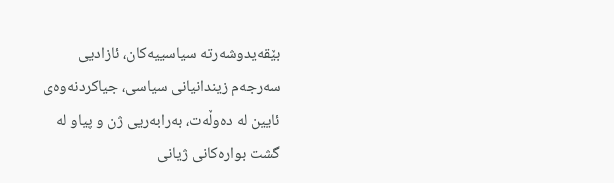بێقەیدوشەرتە سیاسییەکان، ئازادیی سەرجەم زیندانیانی سیاسی، جیاکردنەوەی ئایین لە دەوڵەت، بەرابەریی ژن و پیاو لە گشت بوارەکانی ژیانی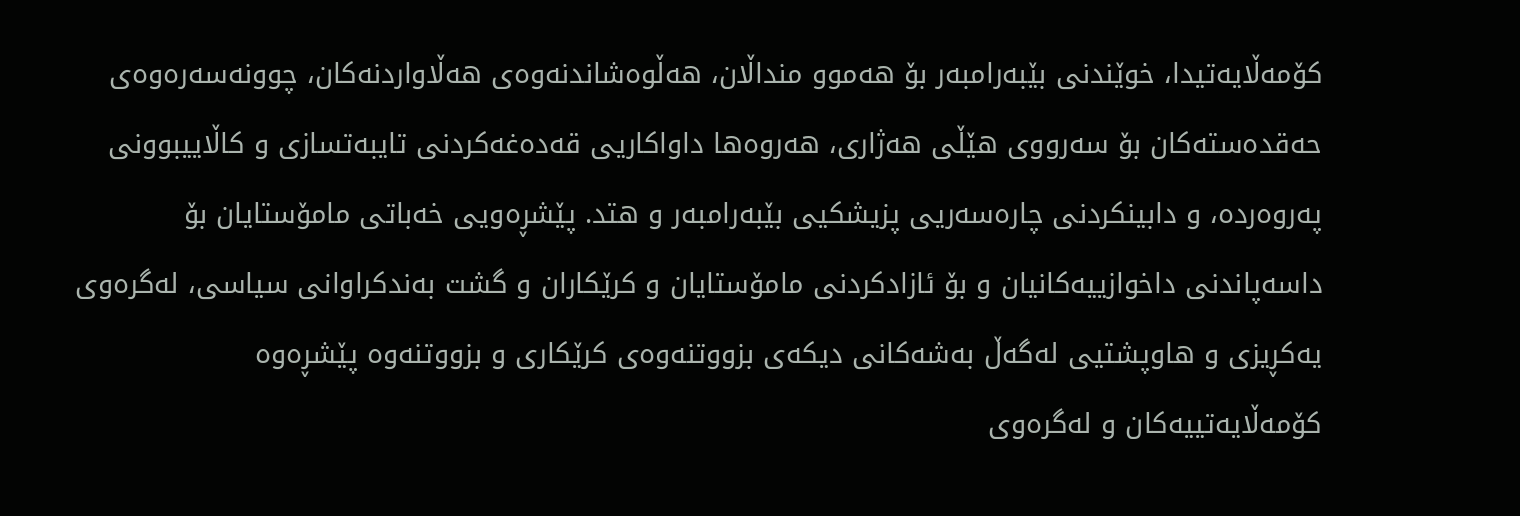کۆمەڵایەتیدا، خوێندنی بێبەرامبەر بۆ هەموو منداڵان، هەڵوەشاندنەوەی هەڵاواردنەکان، چوونەسەرەوەی حەقدەستەکان بۆ سەرووی هێڵی هەژاری، هەروەها داواکاریی قەدەغەکردنی تایبەتسازی و کاڵاییبوونی پەروەردە، و دابینکردنی چارەسەریی پزیشکیی بێبەرامبەر و هتد. پێشڕەویی خەباتی مامۆستایان بۆ داسەپاندنی داخوازییەکانیان و بۆ ئازادکردنی مامۆستایان و کرێکاران و گشت بەندکراوانی سیاسی، لەگرەوی یەکڕیزی و هاوپشتیی لەگەڵ بەشەکانی دیکەی بزووتنەوەی کرێکاری و بزووتنەوە پێشڕەوە کۆمەڵایەتییەکان و لەگرەوی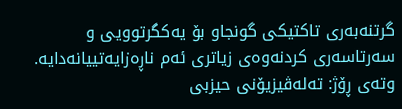گرتنەبەری تاکتیکی گونجاو بۆ یەکگرتوویی و سەرتاسەری کردنەوەی زیاتری ئەم ناڕەزایەتییانەدایە.
وتەی ڕۆژ: تەلەڤیزیۆنی حیزبی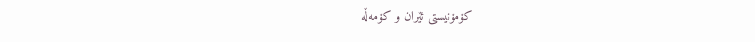کۆمۆنیستی ئێران و کۆمەڵە